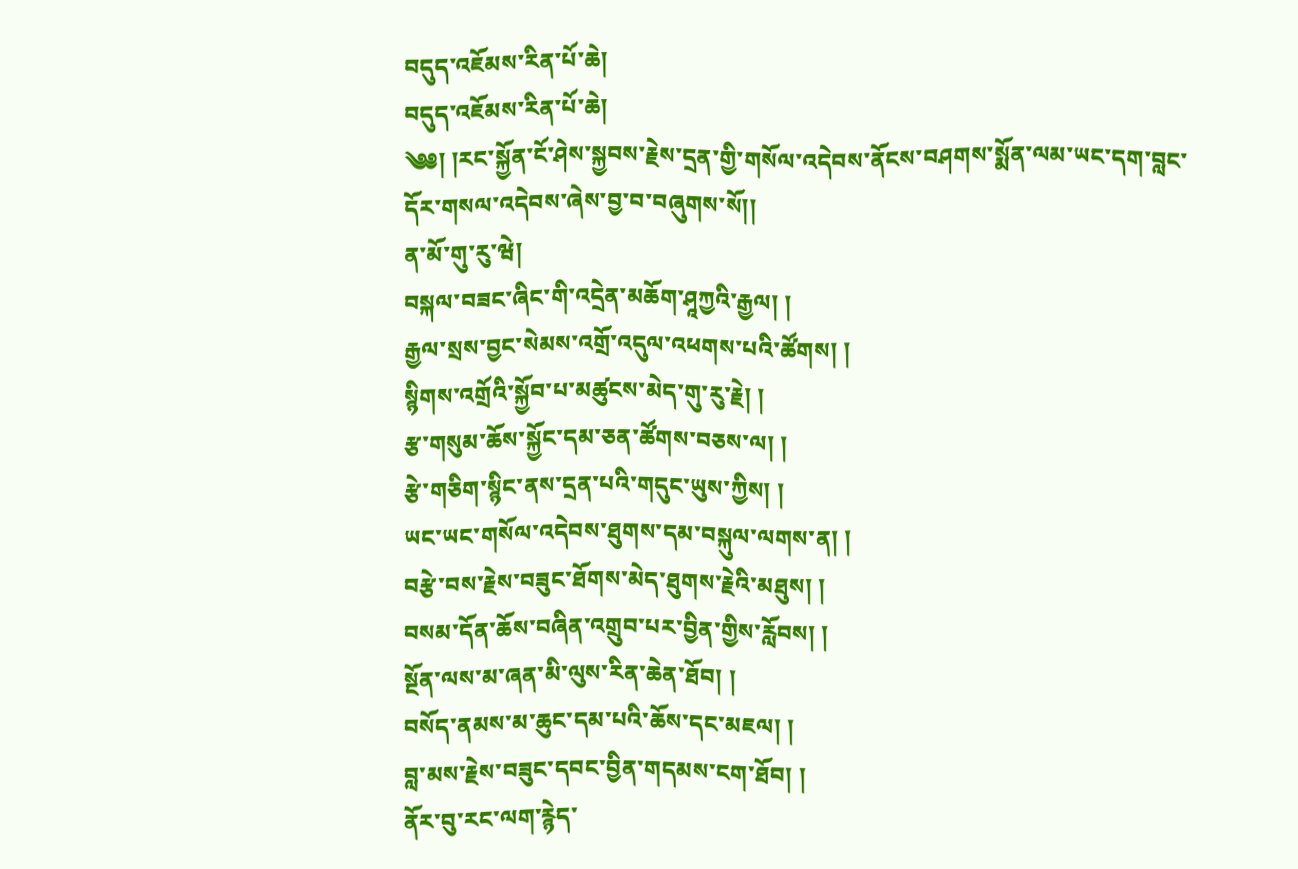བདུད་འཇོམས་རིན་པོ་ཆེ།
བདུད་འཇོམས་རིན་པོ་ཆེ།
༄༅། །རང་སྐྱོན་ངོ་ཤེས་སྐྱབས་རྗེས་དྲན་གྱི་གསོལ་འདེབས་ནོངས་བཤགས་སྨོན་ལམ་ཡང་དག་བླང་དོར་གསལ་འདེབས་ཞེས་བྱ་བ་བཞུགས་སོ།།
ན་མོ་གུ་རུ་ཝེ།
བསྐལ་བཟང་ཞིང་གི་འདྲེན་མཆོག་ཤཱཀྱའི་རྒྱལ། །
རྒྱལ་སྲས་བྱང་སེམས་འགྲོ་འདུལ་འཕགས་པའི་ཚོགས། །
སྙིགས་འགྲོའི་སྐྱོབ་པ་མཚུངས་མེད་གུ་རུ་རྗེ། །
རྩ་གསུམ་ཆོས་སྐྱོང་དམ་ཅན་ཚོགས་བཅས་ལ། །
རྩེ་གཅིག་སྙིང་ནས་དྲན་པའི་གདུང་ཡུས་ཀྱིས། །
ཡང་ཡང་གསོལ་འདེབས་ཐུགས་དམ་བསྐུལ་ལགས་ན། །
བརྩེ་བས་རྗེས་བཟུང་ཐོགས་མེད་ཐུགས་རྗེའི་མཐུས། །
བསམ་དོན་ཆོས་བཞིན་འགྲུབ་པར་བྱིན་གྱིས་རློབས། །
སྔོན་ལས་མ་ཞན་མི་ལུས་རིན་ཆེན་ཐོབ། །
བསོད་ནམས་མ་ཆུང་དམ་པའི་ཆོས་དང་མཇལ། །
བླ་མས་རྗེས་བཟུང་དབང་བྱིན་གདམས་ངག་ཐོབ། །
ནོར་བུ་རང་ལག་རྙེད་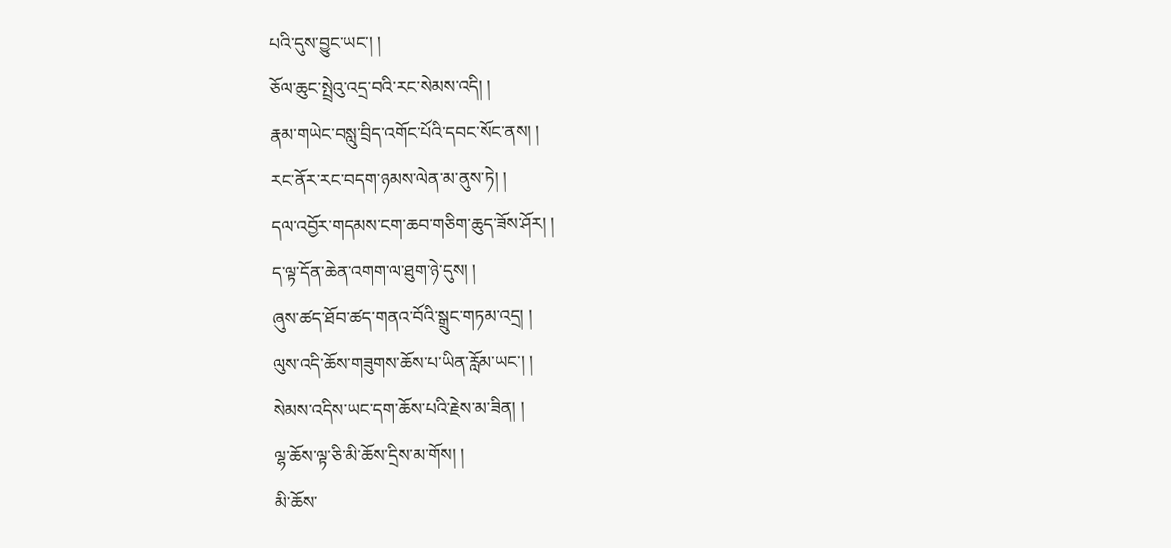པའི་དུས་བྱུང་ཡང་། །
ཅོལ་ཆུང་སྤྲེའུ་འདྲ་བའི་རང་སེམས་འདི། །
རྣམ་གཡེང་བསླུ་བྲིད་འགོང་པོའི་དབང་སོང་ནས། །
རང་ནོར་རང་བདག་ཉམས་ལེན་མ་ནུས་ཏེ། །
དལ་འབྱོར་གདམས་ངག་ཆབ་གཅིག་ཆུད་ཟོས་ཤོར། །
ད་ལྟ་དོན་ཆེན་འགག་ལ་ཐུག་ཉེ་དུས། །
ཞུས་ཚད་ཐོབ་ཚད་གནའ་བོའི་སྒྲུང་གཏམ་འདྲ། །
ལུས་འདི་ཆོས་གཟུགས་ཆོས་པ་ཡིན་རློམ་ཡང་། །
སེམས་འདིས་ཡང་དག་ཆོས་པའི་རྗེས་མ་ཟིན། །
ལྷ་ཆོས་ལྟ་ཅི་མི་ཆོས་དྲིས་མ་གོས། །
མི་ཆོས་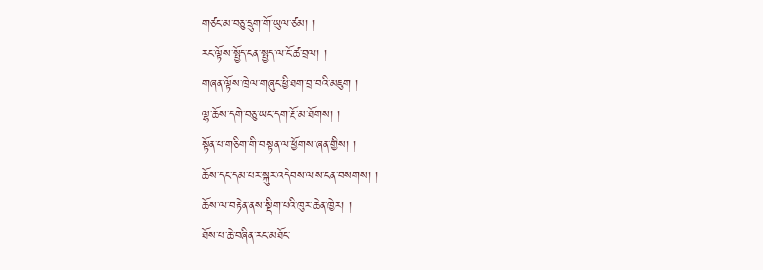གཙང་མ་བཅུ་དྲུག་གོ་ཡུལ་ཙམ། །
རང་ལྟོས་སྤྱོད་ངན་སྤྱད་ལ་ངོ་ཚ་བྲལ། །
གཞན་ལྟོས་ཁྲེལ་གཞུང་ཕྱི་ཐག་བྲ་བའི་མཇུག །
ལྷ་ཆོས་དགེ་བཅུ་ཡང་དག་རྔོ་མ་ཐོགས། །
སྟོན་པ་གཅིག་གི་བསྟན་ལ་ཕྱོགས་ཞན་གྱིས། །
ཆོས་དང་དམ་པར་སྐུར་འདེབས་ལས་ངན་བསགས། །
ཆོས་ལ་བརྟེན་ནས་སྡིག་པའི་ཁུར་ཆེན་ཁྱེར། །
ཐོས་པ་ཆེ་བཞིན་རང་མཐོང་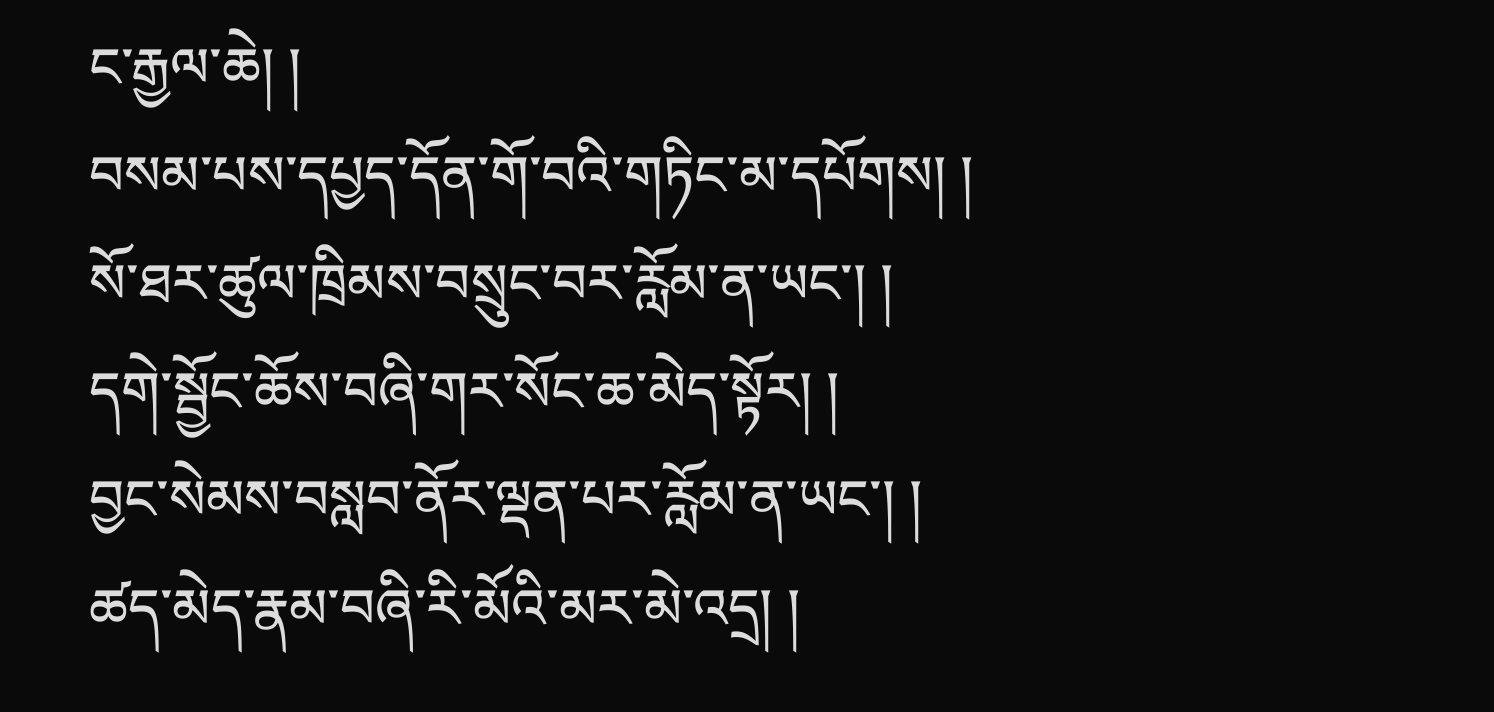ང་རྒྱལ་ཆེ། །
བསམ་པས་དཔྱད་དོན་གོ་བའི་གཏིང་མ་དཔོགས། །
སོ་ཐར་ཚུལ་ཁྲིམས་བསྲུང་བར་རློམ་ན་ཡང་། །
དགེ་སྦྱོང་ཆོས་བཞི་གར་སོང་ཆ་མེད་སྟོར། །
བྱང་སེམས་བསླབ་ནོར་ལྡན་པར་རློམ་ན་ཡང་། །
ཚད་མེད་རྣམ་བཞི་རི་མོའི་མར་མེ་འདྲ། །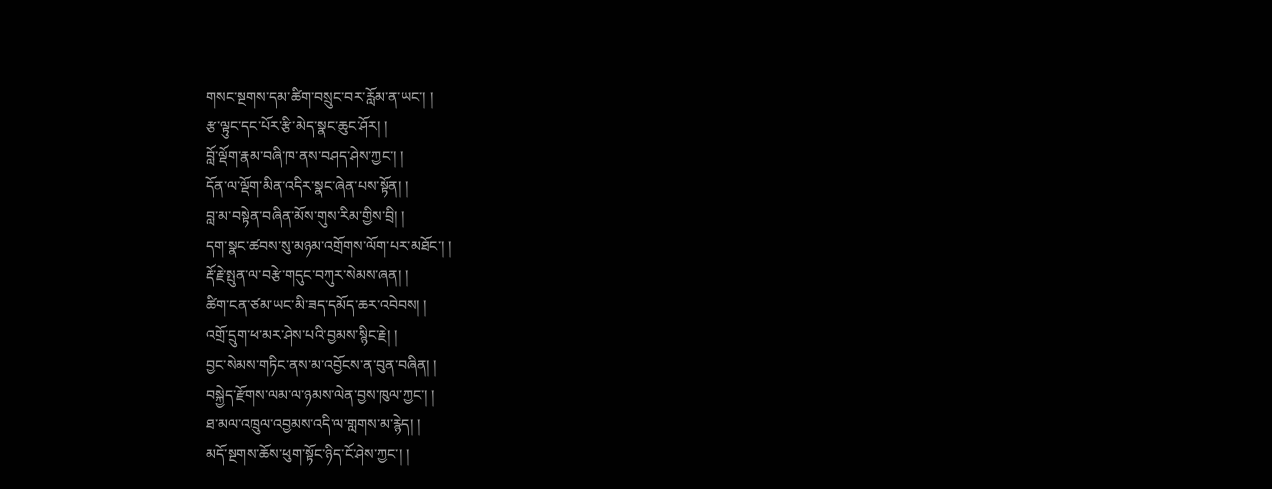གསང་སྔགས་དམ་ཚིག་བསྲུང་བར་རློམ་ན་ཡང་། །
རྩ་ལྟུང་དང་པོར་རྩི་མེད་སྣང་ཆུང་ཤོར། །
བློ་ལྡོག་རྣམ་བཞི་ཁ་ནས་བཤད་ཤེས་ཀྱང་། །
དོན་ལ་ལྡོག་མིན་འདིར་སྣང་ཞེན་པས་སྟོན། །
བླ་མ་བསྟེན་བཞིན་མོས་གུས་རིམ་གྱིས་བྲི། །
དག་སྣང་ཚབས་སུ་མཉམ་འགྲོགས་ལོག་པར་མཐོང་། །
རྡོ་རྗེ་སྤུན་ལ་བརྩེ་གདུང་བཀུར་སེམས་ཞན། །
ཚིག་ངན་ཙམ་ཡང་མི་ཟད་དམོད་ཆར་འབེབས། །
འགྲོ་དྲུག་ཕ་མར་ཤེས་པའི་བྱམས་སྙིང་རྗེ། །
བྱང་སེམས་གཏིང་ནས་མ་འབྱོངས་ན་བུན་བཞིན། །
བསྐྱེད་རྫོགས་ལམ་ལ་ཉམས་ལེན་བྱས་ཁུལ་ཀྱང་། །
ཐ་མལ་འཁྲུལ་འབྱམས་འདི་ལ་གླགས་མ་རྙེད། །
མདོ་སྔགས་ཆོས་ཕུག་སྟོང་ཉིད་ངོ་ཤེས་ཀྱང་། །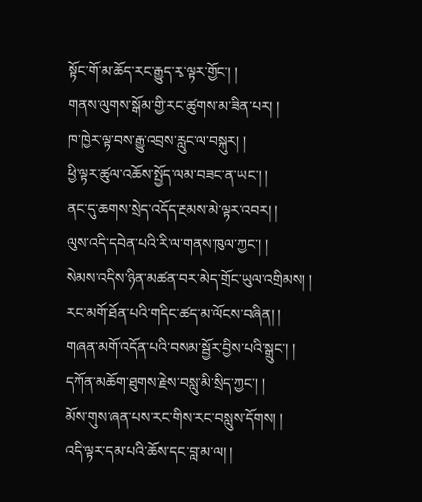སྟོང་གོ་མ་ཆོད་རང་རྒྱུད་རྭ་ལྟར་གྱོང་། །
གནས་ལུགས་སྒོམ་གྱི་རང་ཚུགས་མ་ཟིན་པར། །
ཁ་ཁྱེར་ལྟ་བས་རྒྱུ་འབྲས་རླུང་ལ་བསྐུར། །
ཕྱི་ལྟར་ཚུལ་འཆོས་སྤྱོད་ལམ་བཟང་ན་ཡང་། །
ནང་དུ་ཆགས་སྲེད་འདོད་རྔམས་མེ་ལྟར་འབར། །
ལུས་འདི་དབེན་པའི་རི་ལ་གནས་ཁུལ་ཀྱང་། །
སེམས་འདིས་ཉིན་མཚན་བར་མེད་གྲོང་ཡུལ་འགྲིམས། །
རང་མགོ་ཐོན་པའི་གདིང་ཚད་མ་ལོངས་བཞིན། །
གཞན་མགོ་འདོན་པའི་བསམ་སྦྱོར་བྱིས་པའི་སྒྲུང་། །
དཀོན་མཆོག་ཐུགས་རྗེས་བསླུ་མི་སྲིད་ཀྱང་། །
མོས་གུས་ཞན་པས་རང་གིས་རང་བསླུས་དོགས། །
འདི་ལྟར་དམ་པའི་ཆོས་དང་བླ་མ་ལ། །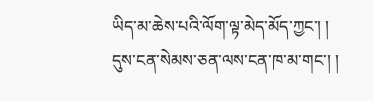ཡིད་མ་ཆེས་པའི་ལོག་ལྟ་མེད་མོད་ཀྱང་། །
དུས་ངན་སེམས་ཅན་ལས་ངན་ཁ་མ་གང་། །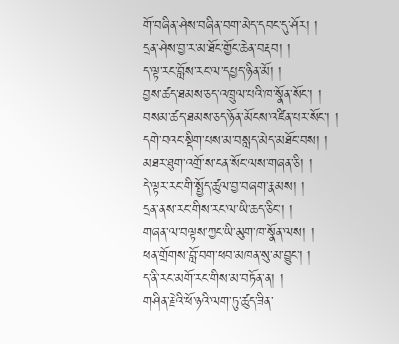གོ་བཞིན་ཤེས་བཞིན་བག་མེད་དབང་དུ་ཤོར། །
དྲན་ཤེས་བྱ་ར་མ་ཐོང་གྱོང་ཆེན་བརྡབ། །
ད་ལྟ་རང་བློས་རང་ལ་དཔྱད་ཉིན་མོ། །
བྱས་ཚད་ཐམས་ཅད་འཁྲུལ་པའི་ཁ་སྣོན་སོང་། །
བསམ་ཚད་ཐམས་ཅད་ཉོན་མོངས་འཛིན་པར་སོང་། །
དགེ་བའང་སྡིག་པས་མ་བསླད་མེད་མཐོང་བས། །
མཐར་ཐུག་འགྲོ་ས་ངན་སོང་ལས་གཞན་ཅི། །
དེ་ལྟར་རང་གི་སྤྱོད་ཚུལ་བྱ་བཞག་རྣམས། །
དྲན་ནས་རང་གིས་རང་ལ་ཡི་ཆད་ཅིང་། །
གཞན་ལ་བལྟས་ཀྱང་ཡི་མུག་ཁ་སྣོན་ལས། །
ཕན་གྲོགས་བློ་བག་ཕབ་མཁན་སུ་མ་བྱུང་། །
ད་ནི་རང་མགོ་རང་གིས་མ་བཏོན་ན། །
གཤིན་རྗེའི་ཕོ་ཉའི་ལག་ཏུ་ཚུད་ཟིན་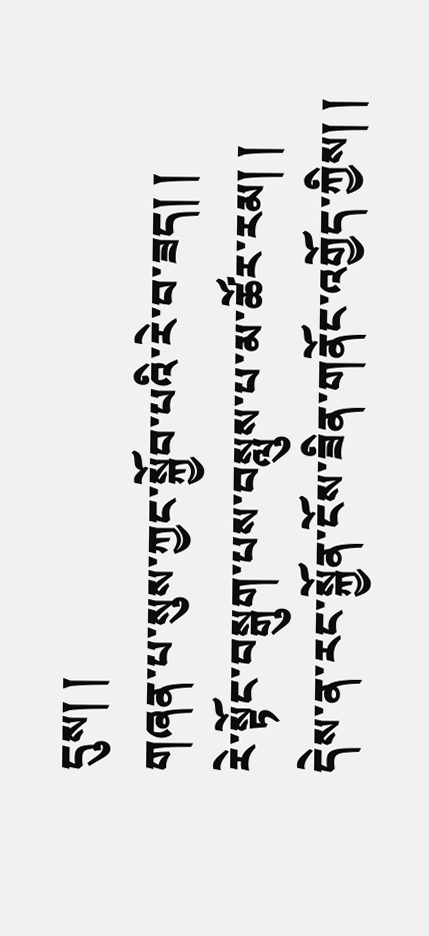དུས། །
གཞན་པ་སུས་ཀྱང་སྐྱོབ་པའི་རེ་བ་ཟད། །
རེ་སྟོང་བསྒུག་པས་བསླུས་པ་མ་ཚོར་རམ། །
དེས་ན་རང་སྐྱོན་ངོས་ཟིན་གནོང་འགྱོད་ཀྱིས། །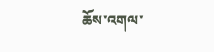ཆོས་འགལ་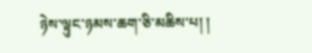ཉེས་ལྟུང་ཉམས་ཆག་ཅི་མཆིས་པ། །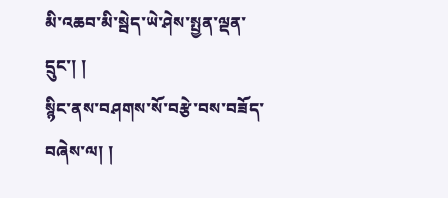མི་འཆབ་མི་སྦེད་ཡེ་ཤེས་སྤྱན་ལྡན་དྲུང་། །
སྙིང་ནས་བཤགས་སོ་བརྩེ་བས་བཟོད་བཞེས་ལ། །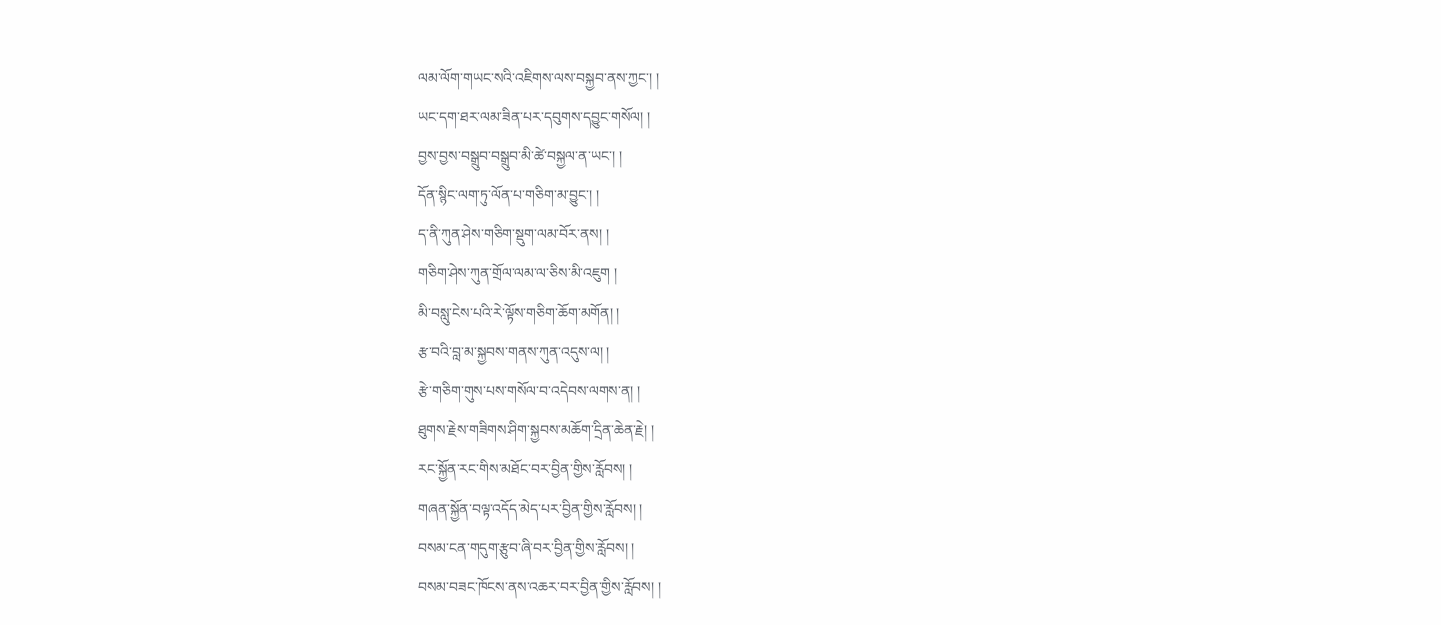ལམ་ལོག་གཡང་སའི་འཇིགས་ལས་བསྐྱབ་ནས་ཀྱང་། །
ཡང་དག་ཐར་ལམ་ཟིན་པར་དབུགས་དབྱུང་གསོལ། །
བྱས་བྱས་བསྒྲུབ་བསྒྲུབ་མི་ཚེ་བསྐྱལ་ན་ཡང་། །
དོན་སྙིང་ལག་ཏུ་ལོན་པ་གཅིག་མ་བྱུང་། །
ད་ནི་ཀུན་ཤེས་གཅིག་སྡུག་ལམ་བོར་ནས། །
གཅིག་ཤེས་ཀུན་གྲོལ་ལམ་ལ་ཅིས་མི་འཇུག །
མི་བསླུ་ངེས་པའི་རེ་ལྟོས་གཅིག་ཆོག་མགོན། །
རྩ་བའི་བླ་མ་སྐྱབས་གནས་ཀུན་འདུས་ལ། །
རྩེ་གཅིག་གུས་པས་གསོལ་བ་འདེབས་ལགས་ན། །
ཐུགས་རྗེས་གཟིགས་ཤིག་སྐྱབས་མཆོག་དྲིན་ཆེན་རྗེ། །
རང་སྐྱོན་རང་གིས་མཐོང་བར་བྱིན་གྱིས་རློབས། །
གཞན་སྐྱོན་བལྟ་འདོད་མེད་པར་བྱིན་གྱིས་རློབས། །
བསམ་ངན་གདུག་རྩུབ་ཞི་བར་བྱིན་གྱིས་རློབས། །
བསམ་བཟང་ཁོངས་ནས་འཆར་བར་བྱིན་གྱིས་རློབས། །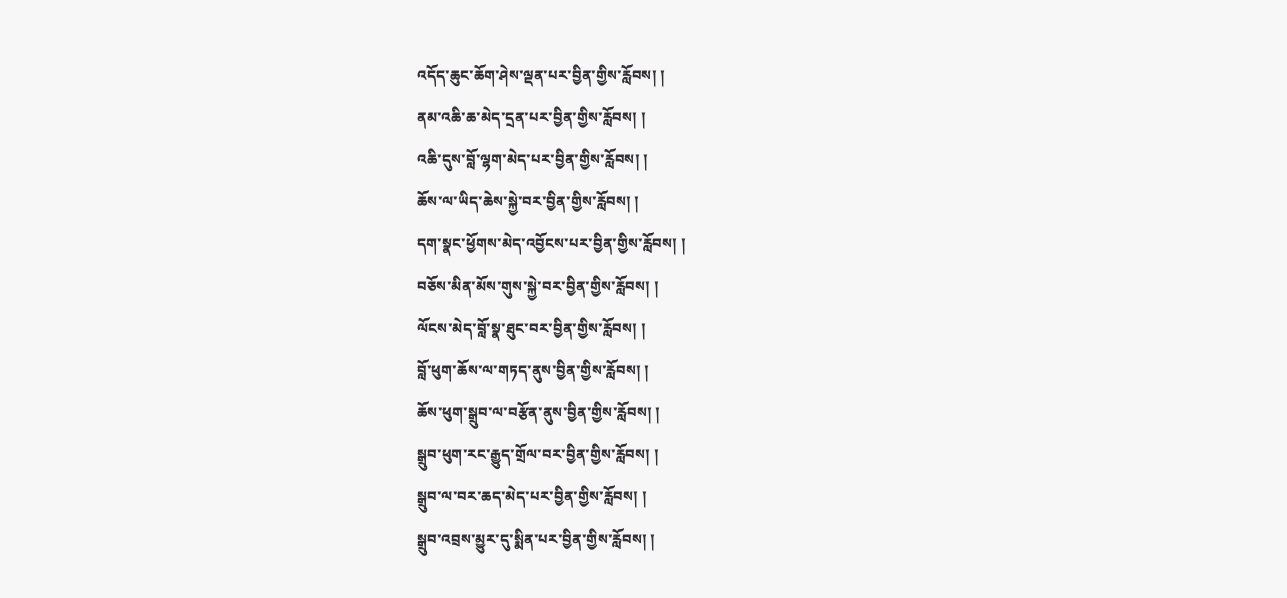འདོད་ཆུང་ཆོག་ཤེས་ལྡན་པར་བྱིན་གྱིས་རློབས། །
ནམ་འཆི་ཆ་མེད་དྲན་པར་བྱིན་གྱིས་རློབས། །
འཆི་དུས་བློ་ལྷག་མེད་པར་བྱིན་གྱིས་རློབས། །
ཆོས་ལ་ཡིད་ཆེས་སྐྱེ་བར་བྱིན་གྱིས་རློབས། །
དག་སྣང་ཕྱོགས་མེད་འབྱོངས་པར་བྱིན་གྱིས་རློབས། །
བཅོས་མིན་མོས་གུས་སྐྱེ་བར་བྱིན་གྱིས་རློབས། །
ལོངས་མེད་བློ་སྣ་ཐུང་བར་བྱིན་གྱིས་རློབས། །
བློ་ཕུག་ཆོས་ལ་གཏད་ནུས་བྱིན་གྱིས་རློབས། །
ཆོས་ཕུག་སྒྲུབ་ལ་བརྩོན་ནུས་བྱིན་གྱིས་རློབས། །
སྒྲུབ་ཕུག་རང་རྒྱུད་གྲོལ་བར་བྱིན་གྱིས་རློབས། །
སྒྲུབ་ལ་བར་ཆད་མེད་པར་བྱིན་གྱིས་རློབས། །
སྒྲུབ་འབྲས་མྱུར་དུ་སྨིན་པར་བྱིན་གྱིས་རློབས། །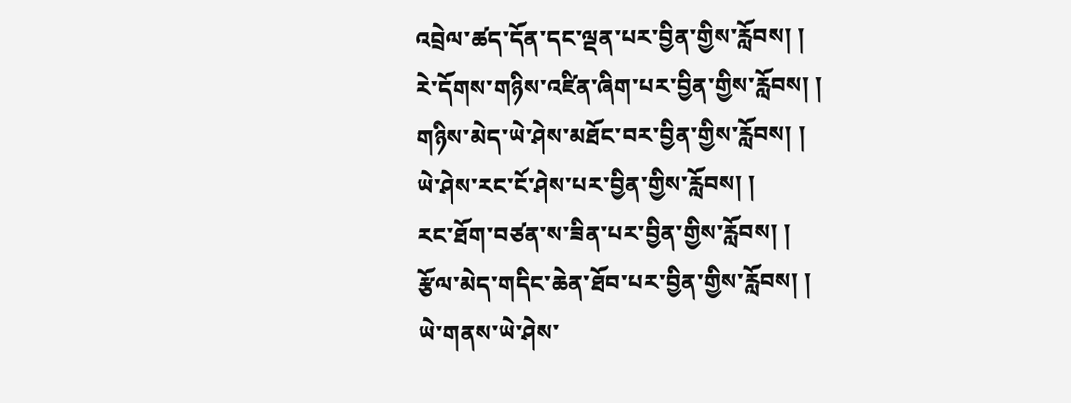འབྲེལ་ཚད་དོན་དང་ལྡན་པར་བྱིན་གྱིས་རློབས། །
རེ་དོགས་གཉིས་འཛིན་ཞིག་པར་བྱིན་གྱིས་རློབས། །
གཉིས་མེད་ཡེ་ཤེས་མཐོང་བར་བྱིན་གྱིས་རློབས། །
ཡེ་ཤེས་རང་ངོ་ཤེས་པར་བྱིན་གྱིས་རློབས། །
རང་ཐོག་བཙན་ས་ཟིན་པར་བྱིན་གྱིས་རློབས། །
རྩོལ་མེད་གདིང་ཆེན་ཐོབ་པར་བྱིན་གྱིས་རློབས། །
ཡེ་གནས་ཡེ་ཤེས་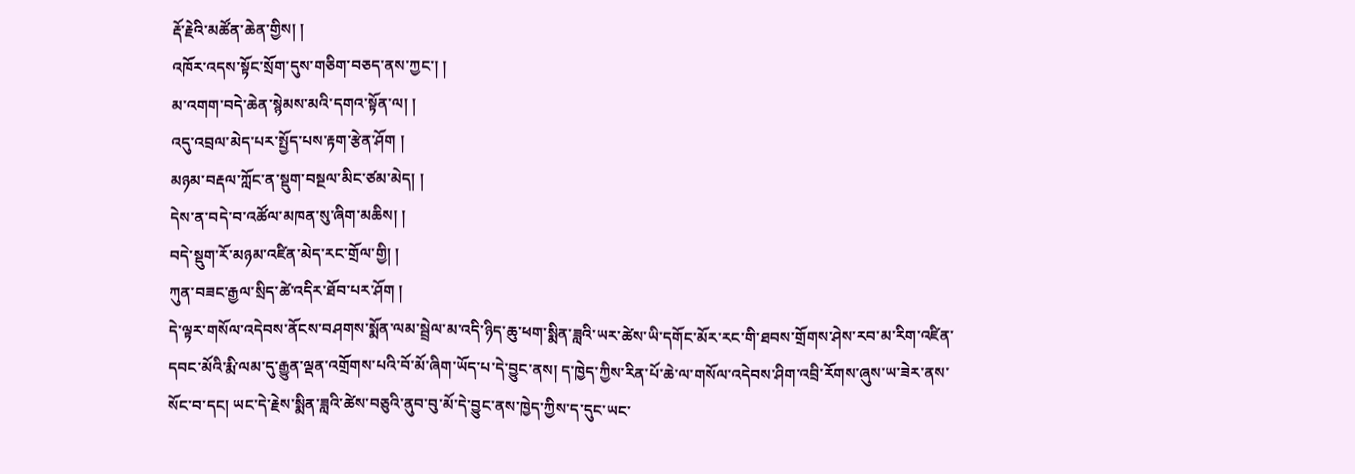རྡོ་རྗེའི་མཚོན་ཆེན་གྱིས། །
འཁོར་འདས་སྟོང་སྲོག་དུས་གཅིག་བཅད་ནས་ཀྱང་། །
མ་འགག་བདེ་ཆེན་སྙེམས་མའི་དགའ་སྟོན་ལ། །
འདུ་འབྲལ་མེད་པར་སྤྱོད་པས་རྟག་རྩེན་ཤོག །
མཉམ་བརྡལ་ཀློང་ན་སྡུག་བསྔལ་མིང་ཙམ་མེད། །
དེས་ན་བདེ་བ་འཚོལ་མཁན་སུ་ཞིག་མཆིས། །
བདེ་སྡུག་རོ་མཉམ་འཛིན་མེད་རང་གྲོལ་གྱི། །
ཀུན་བཟང་རྒྱལ་སྲིད་ཚེ་འདིར་ཐོབ་པར་ཤོག །
དེ་ལྟར་གསོལ་འདེབས་ནོངས་བཤགས་སྨོན་ལམ་སྦྲེལ་མ་འདི་ཉིད་ཆུ་ཕག་སྨིན་ཟླའི་ཡར་ཚེས་ཡི་དགོང་མོར་རང་གི་ཐབས་གྲོགས་ཤེས་རབ་མ་རིག་འཛིན་དབང་མོའི་རྨི་ལམ་དུ་རྒྱུན་ལྡན་འགྲོགས་པའི་བོ་མོ་ཞིག་ཡོད་པ་དེ་བྱུང་ནས། ད་ཁྱེད་ཀྱིས་རིན་པོ་ཆེ་ལ་གསོལ་འདེབས་ཤིག་འབྲི་རོགས་ཞུས་ཡ་ཟེར་ནས་སོང་བ་དང། ཡང་དེ་རྗེས་སྨིན་ཟླའི་ཚེས་བཅུའི་ནུབ་བུ་མོ་དེ་བྱུང་ནས་ཁྱེད་ཀྱིས་ད་དུང་ཡང་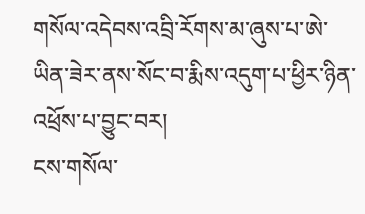གསོལ་འདེབས་འབྲི་རོགས་མ་ཞུས་པ་ཨེ་ཡིན་ཟེར་ནས་སོང་བ་རྨིས་འདུག་པ་ཕྱིར་ཉིན་འཕྲོས་པ་བྱུང་བར།
ངས་གསོལ་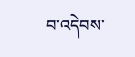བ་འདེབས་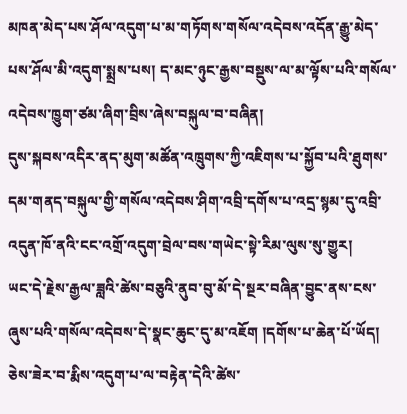མཁན་མེད་པས་ཤོལ་འདུག་པ་མ་གཏོགས་གསོལ་འདེབས་འདོན་རྒྱུ་མེད་པས་ཤོལ་མི་འདུག་སྨྲས་པས། ད་མང་ཉུང་རྒྱས་བསྡུས་ལ་མ་ལྟོས་པའི་གསོལ་འདེབས་ཁྱུག་ཙམ་ཞིག་བྲིས་ཞེས་བསྐུལ་བ་བཞིན།
དུས་སྐབས་འདིར་ནད་མུག་མཚོན་འཁྲུགས་ཀྱི་འཇིགས་པ་སྐྱོབ་པའི་ཐུགས་དམ་གནད་བསྐུལ་གྱི་གསོལ་འདེབས་ཤིག་འབྲི་དགོས་པ་འདྲ་སྙམ་དུ་འབྲི་འདུན་ཁོ་ནའི་ངང་འགྲོ་འདུག་བྲེལ་བས་གཡེང་སྟེ་རིམ་ལུས་སུ་གྱུར།
ཡང་དེ་རྗེས་རྒྱལ་ཟླའི་ཚེས་བཅུའི་ནུབ་བུ་མོ་དེ་སྔར་བཞིན་བྱུང་ནས་ངས་ཞུས་པའི་གསོལ་འདེབས་དེ་སྣང་ཆུང་དུ་མ་འཇོག །དགོས་པ་ཆེན་པོ་ཡོད། ཅེས་ཟེར་བ་རྨིས་འདུག་པ་ལ་བརྟེན་དེའི་ཚེས་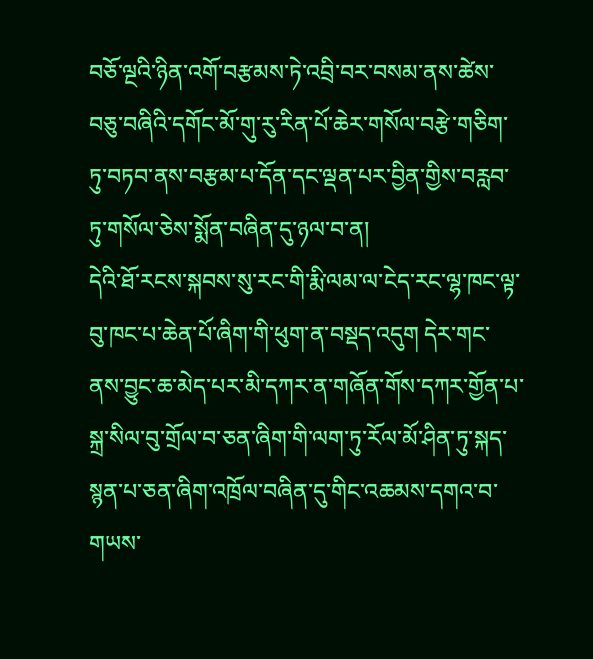བཅོ་ལྔའི་ཉིན་འགོ་བརྩམས་ཏེ་འབྲི་བར་བསམ་ནས་ཚེས་བཅུ་བཞིའི་དགོང་མོ་གུ་རུ་རིན་པོ་ཆེར་གསོལ་བརྩེ་གཅིག་ཏུ་བཏབ་ནས་བརྩམ་པ་དོན་དང་ལྡན་པར་བྱིན་གྱིས་བརླབ་ཏུ་གསོལ་ཅེས་སྨོན་བཞིན་དུ་ཉལ་བ་ན།
དེའི་ཐོ་རངས་སྐབས་སུ་རང་གི་རྨི་ལམ་ལ་ངེད་རང་ལྷ་ཁང་ལྟ་བུ་ཁང་པ་ཆེན་པོ་ཞིག་གི་ཕུག་ན་བསྡད་འདུག དེར་གང་ནས་བྱུང་ཆ་མེད་པར་མི་དཀར་ན་གཞོན་གོས་དཀར་གྱོན་པ་སྐྲ་སིལ་བུ་གྲོལ་བ་ཅན་ཞིག་གི་ལག་ཏུ་རོལ་མོ་ཤིན་ཏུ་སྐད་སྙན་པ་ཅན་ཞིག་འཁྲོལ་བཞིན་དུ་གིང་འཆམས་དགའ་བ་གཡས་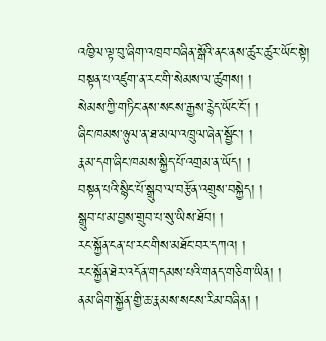འཁྱིལ་ལྟ་བུ་ཞིག་འཁྲབ་བཞིན་སྒོའི་ནང་ནས་ཚུར་ཚུར་ཡོང་སྟེ།
བསྟན་པ་འཛུག་ན་རང་གི་སེམས་ལ་ཚུགས། །
སེམས་ཀྱི་གཏིང་ནས་སངས་རྒྱས་རྙེད་ཡོང་ངོ་། །
ཞིང་ཁམས་ཉུལ་ན་ཐ་མལ་འཁྲུལ་ཞེན་སྦྱོང་། །
རྣམ་དག་ཞིང་ཁམས་སྐྱིད་པོ་འགྲམ་ན་ཡོད། །
བསྟན་པའི་སྙིང་པོ་སྒྲུབ་ལ་བརྩོན་འགྲུས་བསྐྱེད། །
སྒྲུབ་པ་མ་བྱས་གྲུབ་པ་སུ་ཡིས་ཐོབ། །
རང་སྐྱོན་ངན་པ་རང་གིས་མཐོང་བར་དཀའ། །
རང་སྐྱོན་ཐེར་འདོན་གདམས་པའི་གནད་གཅིག་ཡིན། །
ནམ་ཞིག་སྐྱོན་གྱི་ཆ་རྣམས་སངས་རིམ་བཞིན། །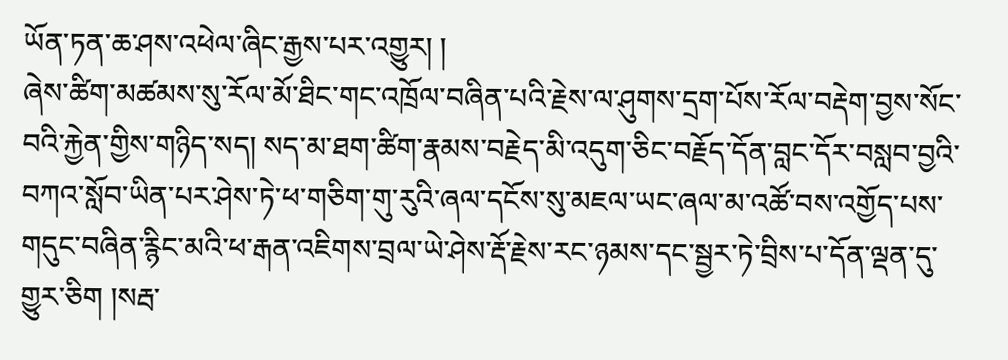ཡོན་ཏན་ཆ་ཤས་འཕེལ་ཞིང་རྒྱས་པར་འགྱུར། །
ཞེས་ཚིག་མཚམས་སུ་རོལ་མོ་ཐིང་གང་འཁྲོལ་བཞིན་པའི་རྗེས་ལ་ཤུགས་དྲག་པོས་རོལ་བརྡེག་བྱས་སོང་བའི་རྐྱེན་གྱིས་གཉིད་སད། སད་མ་ཐག་ཚིག་རྣམས་བརྗེད་མི་འདུག་ཅིང་བརྗོད་དོན་བླང་དོར་བསླབ་བྱའི་བཀའ་སློབ་ཡིན་པར་ཤེས་ཏེ་ཕ་གཅིག་གུ་རུའི་ཞལ་དངོས་སུ་མཇལ་ཡང་ཞལ་མ་འཚོ་བས་འགྱོད་པས་གདུང་བཞིན་རྙིང་མའི་ཕ་རྒན་འཇིགས་བྲལ་ཡེ་ཤེས་རྡོ་རྗེས་རང་ཉམས་དང་སྦྱར་ཏེ་བྲིས་པ་དོན་ལྡན་དུ་གྱུར་ཅིག །སརྦ་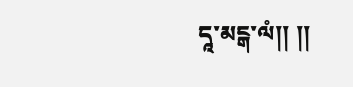དཱ་མངྒ་ལཾ།། །།